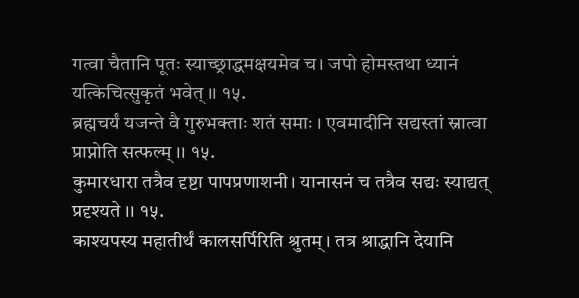गत्वा चैतानि पूतः स्याच्छ्राद्धमक्षयमेव च। जपो होमस्तथा ध्यानं यत्किचित्सुकृतं भवेत् ।। १५.
ब्रह्मचर्यं यजन्ते वै गुरुभक्ताः शतं समाः । एवमादीनि सद्यस्तां स्नात्वा प्राप्नोति सत्फल्म् ।। १५.
कुमारधारा तत्रैव दृष्टा पापप्रणाशनी। यानासनं च तत्रैव सद्यः स्याद्यत् प्रदृश्यते ।। १५.
काश्यपस्य महातीर्थं कालसर्पिरिति श्रुतम्। तत्र श्राद्धानि देयानि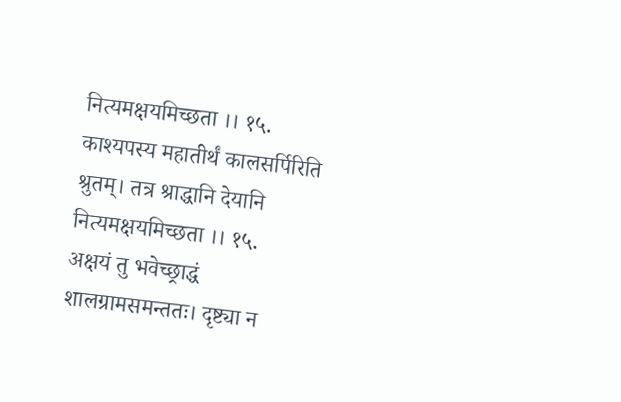नित्यमक्षयमिच्छता ।। १५.
काश्यपस्य महातीर्थं कालसर्पिरिति श्रुतम्। तत्र श्राद्धानि देयानि नित्यमक्षयमिच्छता ।। १५.
अक्षयं तु भवेच्छ्राद्धं शालग्रामसमन्ततः। दृष्ट्या न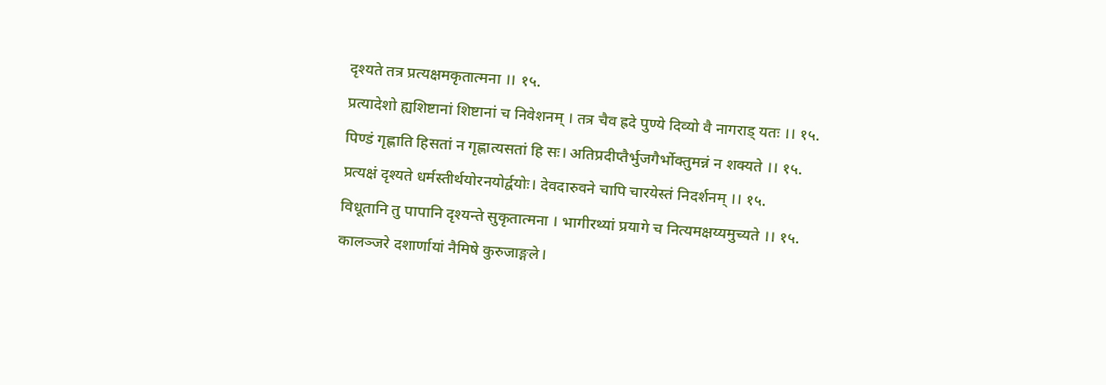दृश्यते तत्र प्रत्यक्षमकृतात्मना ।। १५.
प्रत्यादेशो ह्यशिष्टानां शिष्टानां च निवेशनम् । तत्र चैव ह्रदे पुण्ये दिव्यो वै नागराड् यतः ।। १५.
पिण्डं गृह्णाति हिसतां न गृह्णात्यसतां हि सः। अतिप्रदीप्तैर्भुजगैर्भोक्तुमन्नं न शक्यते ।। १५.
प्रत्यक्षं दृश्यते धर्मस्तीर्थयोरनयोर्द्वयोः। देवदारुवने चापि चारयेस्तं निदर्शनम् ।। १५.
विधूतानि तु पापानि दृश्यन्ते सुकृतात्मना । भागीरथ्यां प्रयागे च नित्यमक्षय्यमुच्यते ।। १५.
कालञ्जरे दशार्णायां नैमिषे कुरुजाङ्गले।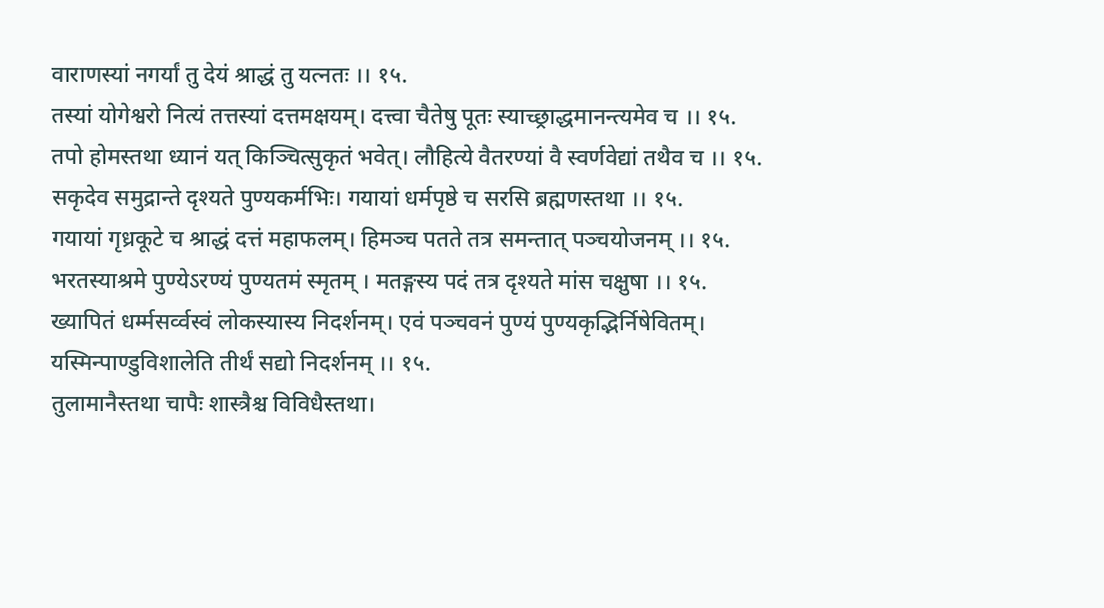वाराणस्यां नगर्यां तु देयं श्राद्धं तु यत्नतः ।। १५.
तस्यां योगेश्वरो नित्यं तत्तस्यां दत्तमक्षयम्। दत्त्वा चैतेषु पूतः स्याच्छ्राद्धमानन्त्यमेव च ।। १५.
तपो होमस्तथा ध्यानं यत् किञ्चित्सुकृतं भवेत्। लौहित्ये वैतरण्यां वै स्वर्णवेद्यां तथैव च ।। १५.
सकृदेव समुद्रान्ते दृश्यते पुण्यकर्मभिः। गयायां धर्मपृष्ठे च सरसि ब्रह्मणस्तथा ।। १५.
गयायां गृध्रकूटे च श्राद्धं दत्तं महाफलम्। हिमञ्च पतते तत्र समन्तात् पञ्चयोजनम् ।। १५.
भरतस्याश्रमे पुण्येऽरण्यं पुण्यतमं स्मृतम् । मतङ्गस्य पदं तत्र दृश्यते मांस चक्षुषा ।। १५.
ख्यापितं धर्म्मसर्व्वस्वं लोकस्यास्य निदर्शनम्। एवं पञ्चवनं पुण्यं पुण्यकृद्भिर्निषेवितम्। यस्मिन्पाण्डुविशालेति तीर्थं सद्यो निदर्शनम् ।। १५.
तुलामानैस्तथा चापैः शास्त्रैश्च विविधैस्तथा।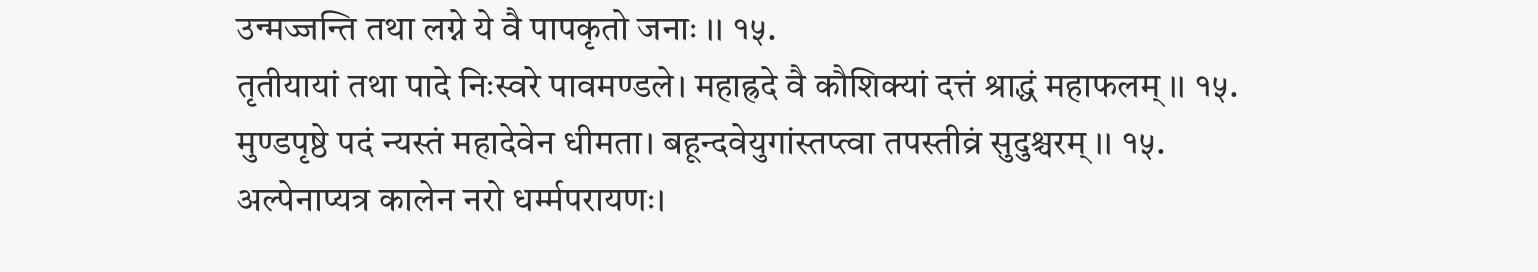उन्मज्जन्ति तथा लग्ने ये वै पापकृतो जनाः ।। १५.
तृतीयायां तथा पादे निःस्वरे पावमण्डले। महाह्रदे वै कौशिक्यां दत्तं श्राद्धं महाफलम् ।। १५.
मुण्डपृष्ठे पदं न्यस्तं महादेवेन धीमता। बहून्दवेयुगांस्तप्त्वा तपस्तीव्रं सुदुश्चरम् ।। १५.
अल्पेनाप्यत्र कालेन नरो धर्म्मपरायणः।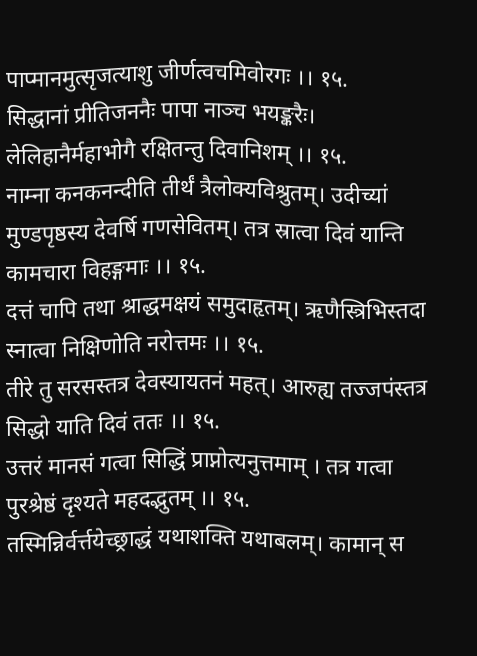पाप्मानमुत्सृजत्याशु जीर्णत्वचमिवोरगः ।। १५.
सिद्धानां प्रीतिजननैः पापा नाञ्च भयङ्करैः। लेलिहानैर्महाभोगै रक्षितन्तु दिवानिशम् ।। १५.
नाम्ना कनकनन्दीति तीर्थं त्रैलोक्यविश्रुतम्। उदीच्यां मुण्डपृष्ठस्य देवर्षि गणसेवितम्। तत्र स्रात्वा दिवं यान्ति कामचारा विहङ्गमाः ।। १५.
दत्तं चापि तथा श्राद्धमक्षयं समुदाहृतम्। ऋणैस्त्रिभिस्तदा स्नात्वा निक्षिणोति नरोत्तमः ।। १५.
तीरे तु सरसस्तत्र देवस्यायतनं महत्। आरुह्य तज्जपंस्तत्र सिद्धो याति दिवं ततः ।। १५.
उत्तरं मानसं गत्वा सिद्धिं प्राप्नोत्यनुत्तमाम् । तत्र गत्वा पुरश्रेष्ठं दृश्यते महदद्भुतम् ।। १५.
तस्मिन्निर्वर्त्तयेच्छ्राद्धं यथाशक्ति यथाबलम्। कामान् स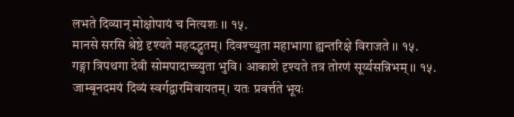लभते दिव्यान् मोक्षोपायं च नित्यशः ।। १५.
मानसे सरसि श्रेष्ठे दृश्यते महदद्भुतम्। दिवश्च्युता महाभागा ह्यन्तरिक्षे विराजते ।। १५.
गङ्गा त्रिपथगा देवी सोमपादाच्च्युता भुवि। आकाशे दृश्यते तत्र तोरणं सूर्य्यसन्निभम् ।। १५.
जाम्बूनदमयं दिव्यं स्वर्गद्वारमिवायतम्। यतः प्रवर्त्तते भूयः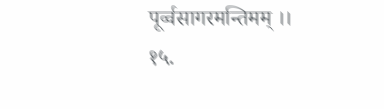पूर्व्वसागरमन्तिमम् ।। १५.